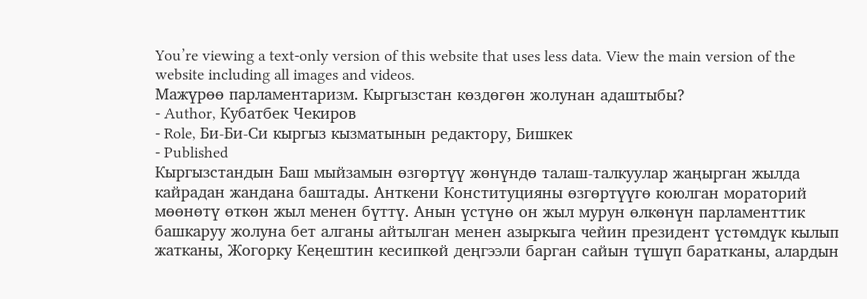You’re viewing a text-only version of this website that uses less data. View the main version of the website including all images and videos.
Мажүрөө парламентаризм. Кыргызстан көздөгөн жолунан адаштыбы?
- Author, Кубатбек Чекиров
- Role, Би-Би-Си кыргыз кызматынын редактору, Бишкек
- Published
Кыргызстандын Баш мыйзамын өзгөртүү жөнүндө талаш-талкуулар жаңырган жылда кайрадан жандана баштады. Анткени Конституцияны өзгөртүүгө коюлган мораторий мөөнөтү өткөн жыл менен бүттү. Анын үстүнө он жыл мурун өлкөнүн парламенттик башкаруу жолуна бет алганы айтылган менен азыркыга чейин президент үстөмдүк кылып жатканы, Жогорку Кеңештин кесипкөй деңгээли барган сайын түшүп баратканы, алардын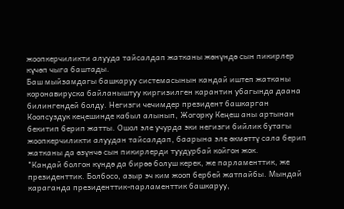жоопкерчиликти алууда тайсалдап жатканы жөнүндө сын пикирлер күчөп чыга баштады.
Баш мыйзамдагы башкаруу системасынын кандай иштеп жатканы коронавируска байланыштуу киргизилген карантин убагында даана билингендей болду. Негизги чечимдер президент башкарган Коопсуздук кеңешинде кабыл алынып, Жогорку Кеңеш аны артынан бекитип берип жатты. Ошол эле учурда эки негизги бийлик бутагы жоопкерчиликти алуудан тайсалдап, баарына эле өкмөттү сала берип жатканы да өзүнчө сын пикирлерди туудурбай койгон жок.
"Кандай болгон күндө да бирөө болуш керек, же парламенттик, же президенттик. Болбосо, азыр эч ким жооп бербей жатпайбы. Мындай караганда президенттик-парламенттик башкаруу,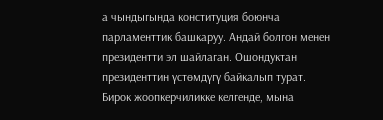а чындыгында конституция боюнча парламенттик башкаруу. Андай болгон менен президентти эл шайлаган. Ошондуктан президенттин үстөмдүгү байкалып турат. Бирок жоопкерчиликке келгенде, мына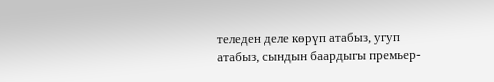теледен деле көрүп атабыз, угуп атабыз, сындын баардыгы премьер-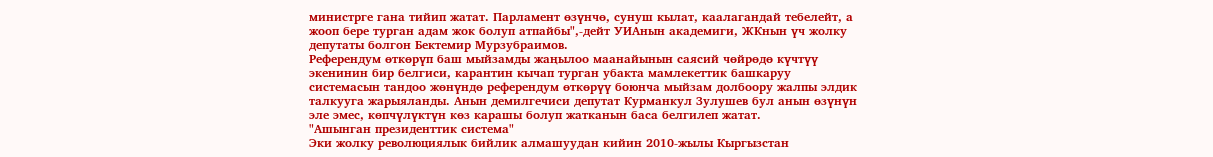министрге гана тийип жатат. Парламент өзүнчө, сунуш кылат, каалагандай тебелейт, а жооп бере турган адам жок болуп атпайбы",-дейт УИАнын академиги, ЖКнын үч жолку депутаты болгон Бектемир Мурзубраимов.
Референдум өткөрүп баш мыйзамды жаңылоо маанайынын саясий чөйрөдө күчтүү экенинин бир белгиси, карантин кычап турган убакта мамлекеттик башкаруу системасын тандоо жөнүндө референдум өткөрүү боюнча мыйзам долбоору жалпы элдик талкууга жарыяланды. Анын демилгечиси депутат Курманкул Зулушев бул анын өзүнүн эле эмес, көпчүлүктүн көз карашы болуп жатканын баса белгилеп жатат.
"Ашынган президенттик система"
Эки жолку революциялык бийлик алмашуудан кийин 2010-жылы Кыргызстан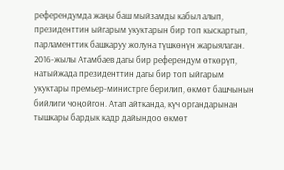референдумда жаңы баш мыйзамды кабыл алып, президенттин ыйгарым укуктарын бир топ кыскартып, парламенттик башкаруу жолуна түшкөнүн жарыялаган. 2016-жылы Атамбаев дагы бир референдум өткөрүп, натыйжада президенттин дагы бир топ ыйгарым укуктары премьер-министрге берилип, өкмөт башчынын бийлиги чоңойгон. Атап айтканда, күч органдарынан тышкары бардык кадр дайындоо өкмөт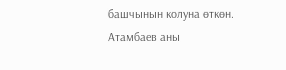башчынын колуна өткөн. Атамбаев аны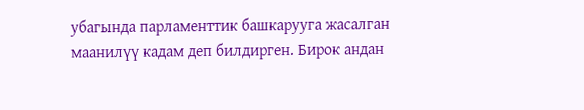убагында парламенттик башкарууга жасалган маанилүү кадам деп билдирген. Бирок андан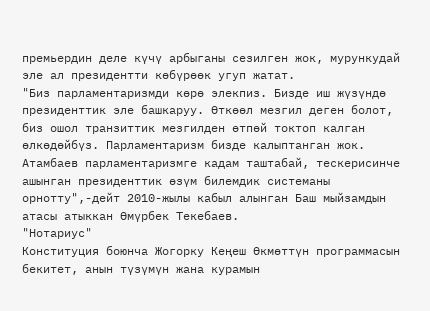премьердин деле күчү арбыганы сезилген жок, мурункудай эле ал президентти көбүрөөк угуп жатат.
"Биз парламентаризмди көрө элекпиз. Бизде иш жүзүндө президенттик эле башкаруу. Өткөөл мезгил деген болот, биз ошол транзиттик мезгилден өтпөй токтоп калган өлкөдөйбүз. Парламентаризм бизде калыптанган жок. Атамбаев парламентаризмге кадам таштабай, тескерисинче ашынган президенттик өзүм билемдик системаны орнотту",-дейт 2010-жылы кабыл алынган Баш мыйзамдын атасы атыккан Өмүрбек Текебаев.
"Нотариус"
Конституция боюнча Жогорку Кеңеш Өкмөттүн программасын бекитет, анын түзүмүн жана курамын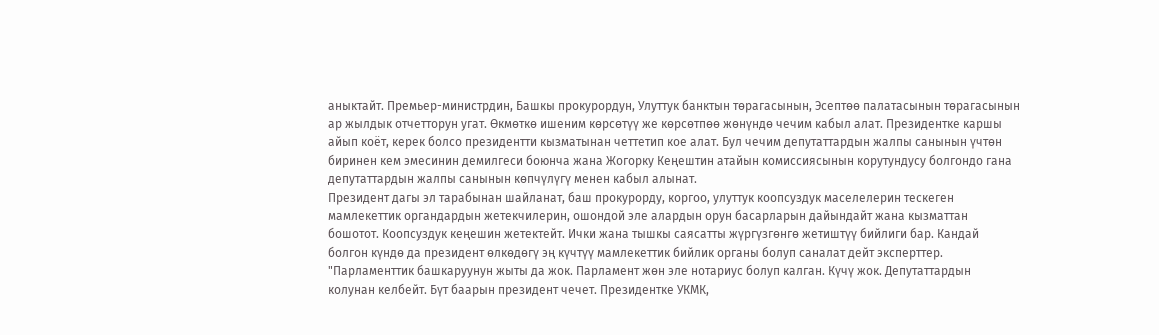аныктайт. Премьер-министрдин, Башкы прокурордун, Улуттук банктын төрагасынын, Эсептөө палатасынын төрагасынын ар жылдык отчетторун угат. Өкмөткө ишеним көрсөтүү же көрсөтпөө жөнүндө чечим кабыл алат. Президентке каршы айып коёт, керек болсо президентти кызматынан четтетип кое алат. Бул чечим депутаттардын жалпы санынын үчтөн биринен кем эмесинин демилгеси боюнча жана Жогорку Кеңештин атайын комиссиясынын корутундусу болгондо гана депутаттардын жалпы санынын көпчүлүгү менен кабыл алынат.
Президент дагы эл тарабынан шайланат, баш прокурорду, коргоо, улуттук коопсуздук маселелерин тескеген мамлекеттик органдардын жетекчилерин, ошондой эле алардын орун басарларын дайындайт жана кызматтан бошотот. Коопсуздук кеңешин жетектейт. Ички жана тышкы саясатты жүргүзгөнгө жетиштүү бийлиги бар. Кандай болгон күндө да президент өлкөдөгү эң күчтүү мамлекеттик бийлик органы болуп саналат дейт эксперттер.
"Парламенттик башкаруунун жыты да жок. Парламент жөн эле нотариус болуп калган. Күчү жок. Депутаттардын колунан келбейт. Бүт баарын президент чечет. Президентке УКМК,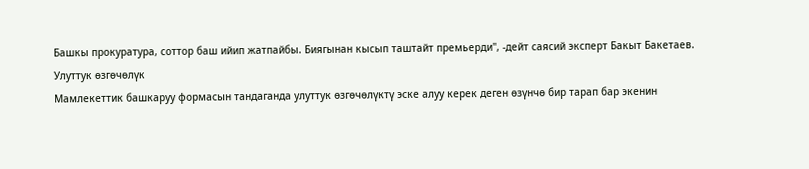Башкы прокуратура, соттор баш ийип жатпайбы. Биягынан кысып таштайт премьерди", -дейт саясий эксперт Бакыт Бакетаев.
Улуттук өзгөчөлүк
Мамлекеттик башкаруу формасын тандаганда улуттук өзгөчөлүктү эске алуу керек деген өзүнчө бир тарап бар экенин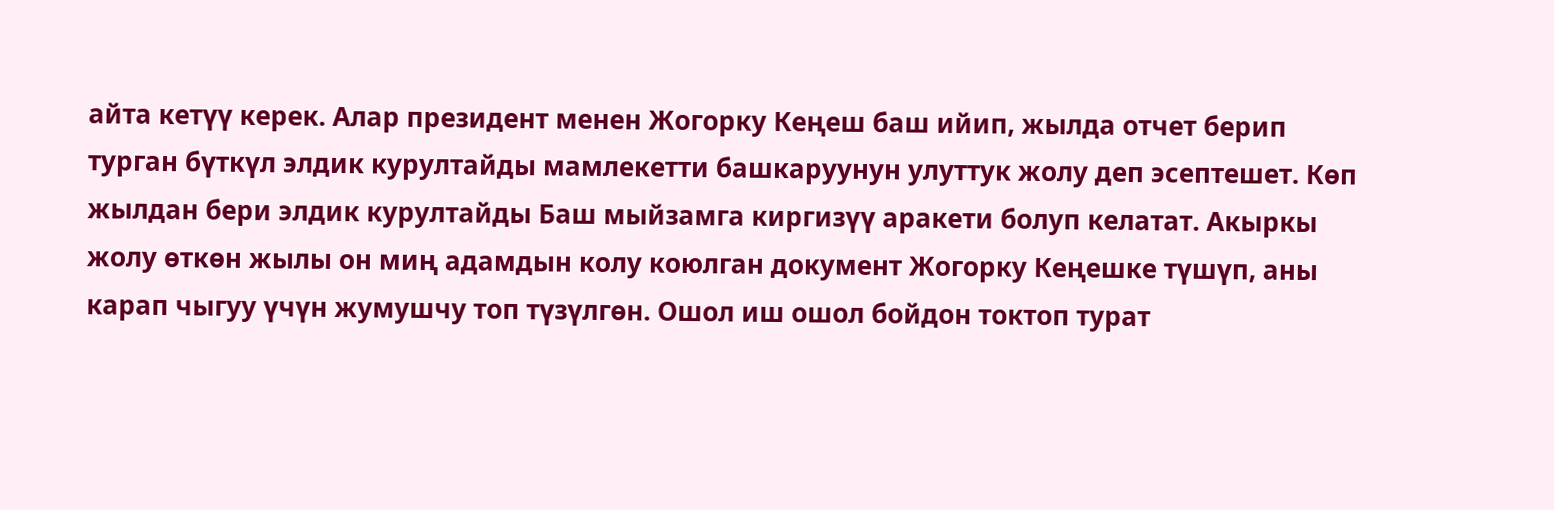айта кетүү керек. Алар президент менен Жогорку Кеңеш баш ийип, жылда отчет берип турган бүткүл элдик курултайды мамлекетти башкаруунун улуттук жолу деп эсептешет. Көп жылдан бери элдик курултайды Баш мыйзамга киргизүү аракети болуп келатат. Акыркы жолу өткөн жылы он миң адамдын колу коюлган документ Жогорку Кеңешке түшүп, аны карап чыгуу үчүн жумушчу топ түзүлгөн. Ошол иш ошол бойдон токтоп турат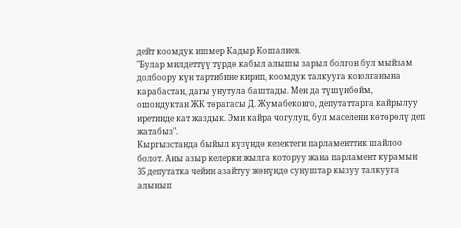дейт коомдук ишмер Кадыр Кошалиев.
"Булар милдеттүү түрдө кабыл алышы зарыл болгон бул мыйзам долбоору күн тартибине кирип, коомдук талкууга коюлганына карабастан, дагы унутула баштады. Мен да түшүнбөйм, ошондуктан ЖК төрагасы Д. Жумабековго, депутаттарга кайрылуу иретинде кат жаздык. Эми кайра чогулуп, бул маселени көтөрөлү деп жатабыз".
Кыргызстанда быйыл күзүндө кезектеги парламенттик шайлоо болот. Аны азыр келерки жылга которуу жана парламент курамын 35 депутатка чейин азайтуу жөнүндө сунуштар кызуу талкууга алынып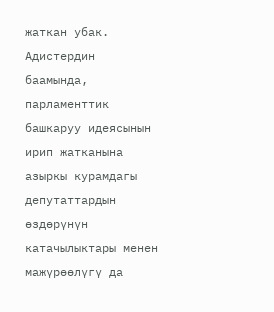жаткан убак.
Адистердин баамында, парламенттик башкаруу идеясынын ирип жатканына азыркы курамдагы депутаттардын өздөрүнүн катачылыктары менен мажүрөөлүгү да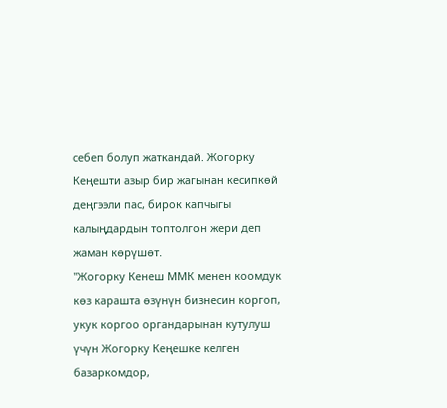себеп болуп жаткандай. Жогорку Кеңешти азыр бир жагынан кесипкөй деңгээли пас, бирок капчыгы калыңдардын топтолгон жери деп жаман көрүшөт.
"Жогорку Кенеш ММК менен коомдук көз карашта өзүнүн бизнесин коргоп, укук коргоо органдарынан кутулуш үчүн Жогорку Кеңешке келген базаркомдор,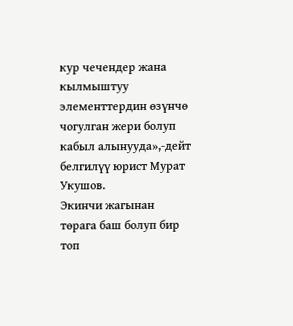кур чечендер жана кылмыштуу элементтердин өзүнчө чогулган жери болуп кабыл алынууда»,-дейт белгилүү юрист Мурат Укушов.
Экинчи жагынан төрага баш болуп бир топ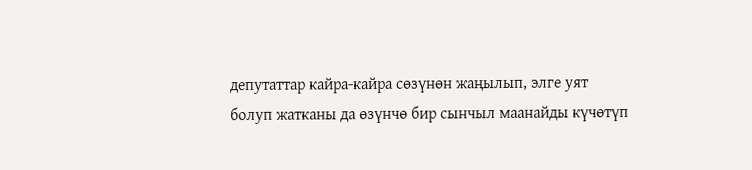депутаттар кайра-кайра сөзүнөн жаңылып, элге уят болуп жатканы да өзүнчө бир сынчыл маанайды күчөтүп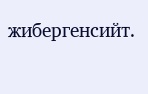жибергенсийт.